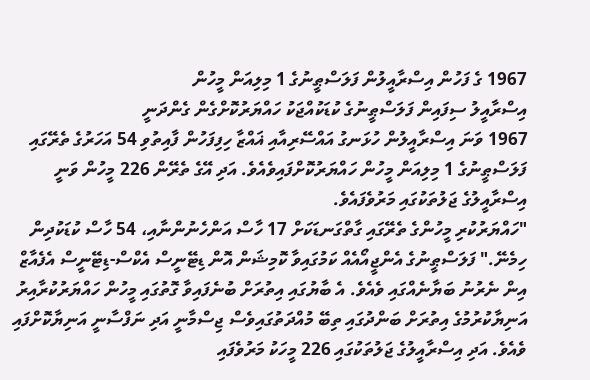1967 ގެ ފަހުން އިސްރާއީލުން ފަލަސްޠީނުގެ 1 މިލިއަން މީހުން
އިސްރާއީލު ސިފައިން ފަލަސްޠީނުގެ ކުޑަކުއްޖަކު ހައްޔަރުކޮށްގެން ގެންދަނީ
1967 ވަނަ އިސްރާއީލުން ހުޅަނގު އައްސޭރިއާއި ޣައްޒާ ހިފިފަހުން ފާއިތުވި 54 އަހަރުގެ ތެރޭގައި ފަލަސްޠީނުގެ 1 މިލިއަން މީހުން ހައްޔަރުކޮށްފައިވެއެވެ. އަދި އޭގެ ތެރޭން 226 މީހުން ވަނީ އިސްރާއީލުގެ ޖަލުތަކުގައި މަރުވެފައެވެ.
"ހައްޔަރުކުރި މީހުންގެ ތެރޭގައި ގާތްގަނޑަކަށް 17 ހާސް އަންހެނުންނާއި، 54 ހާސް ކުޑަކުދިން ހިމެނޭ." ފަލަސްޠީނުގެ އެންޖީއޯއެއް ކަމުގައިވާ ކޮމިޝަން އޮން ޑިޓޭނީސް އެކްސް-ޑިޓޭނީސް އެފެއާޒް އިން ނެރުނު ބަޔާނެއްގައި ވެއެވެ. އެ ބާޔުގައި އިތުރަށް ބުނެފައިވާ ގޮތުގައި މީހުން ހައްޔަރުކުރާއިރު އަނިޔާކުރުމުގެ އިތުރަށް ބަންދުގައި ތިބޭ މުއްދަތުގައިވެސް ޖިސްމާނީ އަދި ނަފްސާނީ އަނިޔާކޮށްފައި ވެއެވެ. އަދި އިސްރާއީލުގެ ޖަލުތަކުގައި 226 މީހަކު މަރުވެފައި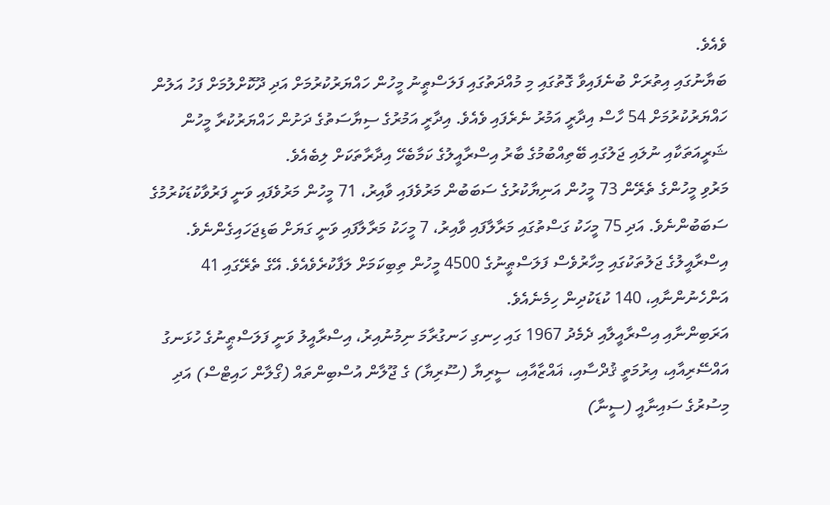ވެއެވެ.
ބަޔާނުގައި އިތުރަށް ބުނެފައިވާ ގޮތުގައި މި މުއްދަތުގައި ފަލަސްޠީނު މީހުން ހައްޔަރުކުރުމަށް އަދި ދޫކޮށްލުމަށް ފަހު އަލުން ހައްޔަރުކުރުމަށް 54 ހާސް އިދާރީ އަމުރު ނެރެފައި ވެއެވެ. އިދާރީ އަމުރުގެ ސިޔާސަތުގެ ދަށުން ހައްޔަރުކުރާ މީހުން ޝަރީއަތަކާއި ނުލައި ޖަލުގައި ބޭތިއްބުމުގެ ބާރު އިސްރާއީލުގެ ކަމާބެހޭ އިދާރާތަކަށް ލިބެއެވެ.
މަރުވި މީހުންގެ ތެރޭން 73 މީހުން އަނިޔާކުރުގެ ސަބަބުން މަރުވެފައި ވާއިރު، 71 މީހުން މަރުވެފައި ވަނީ ފަރުވާކުޑަކުރުމުގެ ސަބަބުންނެވެ. އަދި 75 މީހަކު ގަސްތުގައި މަރާލާފައި ވާއިރު، 7 މީހަކު މަރާލާފައި ވަނީ ގަޔަށް ބަޑިޖަހައިގެންނެވެ.
އިސްރާއީލުގެ ޖަލުތަކުގައި މިހާރުވެސް ފަލަސްޠީނުގެ 4500 މީހުން ތިބިކަމަށް ލަފާކުރެވެއެވެ. އޭގެ ތެރޭގައި 41 އަންހެނުންނާއި، 140 ކުޑަކުދިން ހިމެނެއެވެ.
އަރަބިންނާއި އިސްރާއީލާއި ދެމެދު 1967 ގައި ހިނގި ހަނގުރާމަ ނިމުނުއިރު، އިސްރާއީލު ވަނީ ފަލަސްޠީނުގެ ހުޅަނގު އައްސޭރިއާއި، އިރުމަތީ ޤުދްސާއި، ޣައްޒާއާއި، ސީރިޔާ (ސޫރިޔާ) ގެ ޖޫލާން އުސްބިންތައް (ގޯލާން ހައިޓްސް) އަދި މިސުރުގެ ސައިނާއީ (ސީނާ)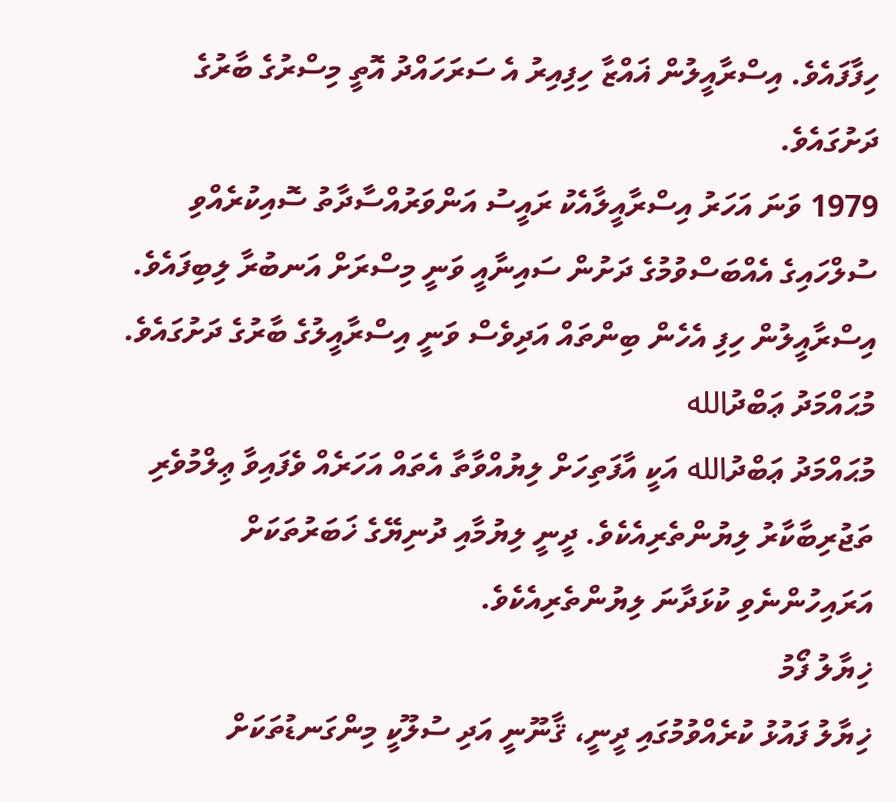ހިފާފައެވެ. އިސްރާއީލުން ޣައްޒާ ހިފިއިރު އެ ސަރަހައްދު އޮތީ މިސްރުގެ ބާރުގެ ދަށުގައެވެ.
1979 ވަނަ އަހަރު އިސްރާއީލާއެކު ރައީސު އަންވަރުއްސާދާތު ސޮއިކުރެއްވި ސުލްހައިގެ އެއްބަސްވުމުގެ ދަށުން ސައިނާއީ ވަނީ މިސްރަށް އަނބުރާ ލިބިފައެވެ. އިސްރާއީލުން ހިފި އެހެން ބިންތައް އަދިވެސް ވަނީ އިސްރާއީލުގެ ބާރުގެ ދަށުގައެވެ.
މުޙައްމަދު ޢަބްދުالله
މުޙައްމަދު ޢަބްދުالله އަކީ އާފަތިހަށް ލިޔުއްވާތާ އެތައް އަހަރެއް ވެފައިވާ ޢިލްމުވެރި ތަޖުރިބާކާރު ލިޔުންތެރިއެކެވެ. ދީނީ ލިޔުމާއި ދުނިޔޭގެ ޚަބަރުތަކަށް އަރައިހުންނެވި ކުޅަދާނަ ލިޔުންތެރިއެކެވެ.
ޚިޔާލު ފޯމު
ޚިޔާލު ފައުޅު ކުރެއްވުމުގައި ދީނީ، ޤާނޫނީ އަދި ސުލޫކީ މިންގަނޑުތަކަށް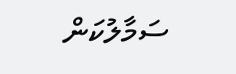ސަމާލުކަން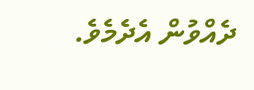ދެއްވުން އެދެމެވެ.